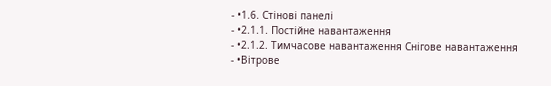- •1.6. Стінові панелі
- •2.1.1. Постійне навантаження
- •2.1.2. Тимчасове навантаження Снігове навантаження
- •Вітрове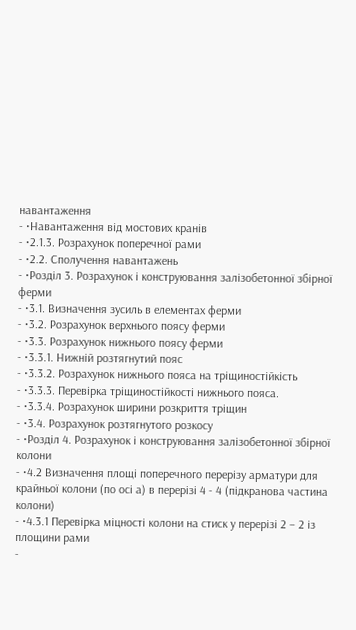навантаження
- •Навантаження від мостових кранів
- •2.1.3. Розрахунок поперечної рами
- •2.2. Сполучення навантажень
- •Розділ 3. Розрахунок і конструювання залізобетонної збірної ферми
- •3.1. Визначення зусиль в елементах ферми
- •3.2. Розрахунок верхнього поясу ферми
- •3.3. Розрахунок нижнього поясу ферми
- •3.3.1. Нижній розтягнутий пояс
- •3.3.2. Розрахунок нижнього пояса на тріщиностійкість
- •3.3.3. Перевірка тріщиностійкості нижнього пояса.
- •3.3.4. Розрахунок ширини розкриття тріщин
- •3.4. Розрахунок розтягнутого розкосу
- •Розділ 4. Розрахунок і конструювання залізобетонної збірної колони
- •4.2 Визначення площі поперечного перерізу арматури для крайньої колони (по осі а) в перерізі 4 - 4 (підкранова частина колони)
- •4.3.1 Перевірка міцності колони на стиск у перерізі 2 – 2 із площини рами
-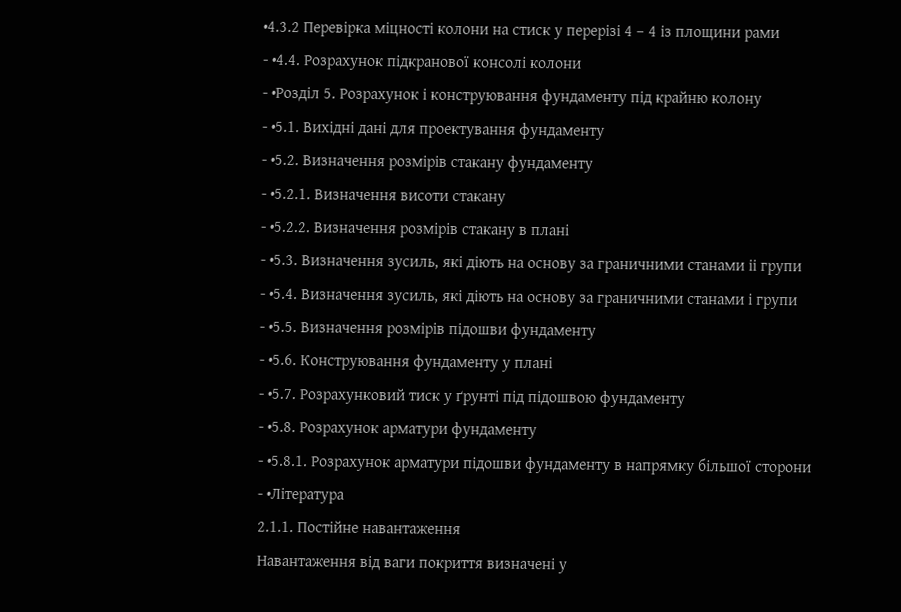•4.3.2 Перевірка міцності колони на стиск у перерізі 4 – 4 із площини рами
- •4.4. Розрахунок підкранової консолі колони
- •Розділ 5. Розрахунок і конструювання фундаменту під крайню колону
- •5.1. Вихідні дані для проектування фундаменту
- •5.2. Визначення розмірів стакану фундаменту
- •5.2.1. Визначення висоти стакану
- •5.2.2. Визначення розмірів стакану в плані
- •5.3. Визначення зусиль, які діють на основу за граничними станами іі групи
- •5.4. Визначення зусиль, які діють на основу за граничними станами і групи
- •5.5. Визначення розмірів підошви фундаменту
- •5.6. Конструювання фундаменту у плані
- •5.7. Розрахунковий тиск у ґрунті під підошвою фундаменту
- •5.8. Розрахунок арматури фундаменту
- •5.8.1. Розрахунок арматури підошви фундаменту в напрямку більшої сторони
- •Література
2.1.1. Постійне навантаження
Навантаження від ваги покриття визначені у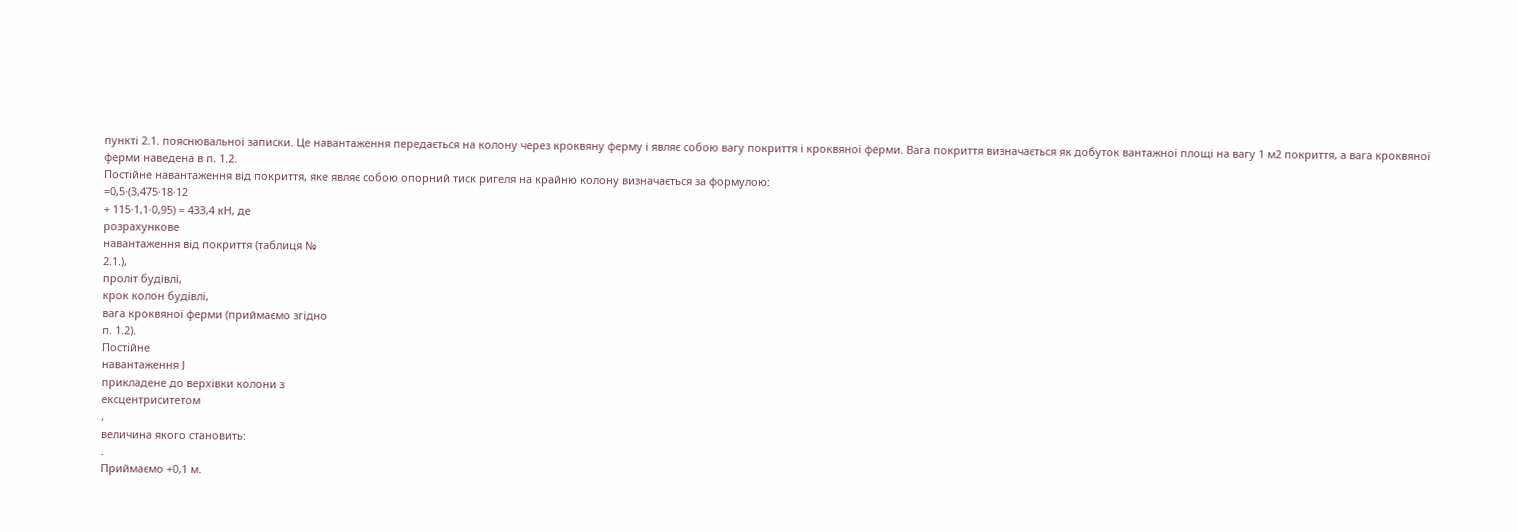пункті 2.1. пояснювальної записки. Це навантаження передається на колону через кроквяну ферму і являє собою вагу покриття і кроквяної ферми. Вага покриття визначається як добуток вантажної площі на вагу 1 м2 покриття, а вага кроквяної ферми наведена в п. 1.2.
Постійне навантаження від покриття, яке являє собою опорний тиск ригеля на крайню колону визначається за формулою:
=0,5·(3,475·18·12
+ 115·1,1·0,95) = 433,4 кН, де
розрахункове
навантаження від покриття (таблиця №
2.1.),
проліт будівлі,
крок колон будівлі,
вага кроквяної ферми (приймаємо згідно
п. 1.2).
Постійне
навантаження J
прикладене до верхівки колони з
ексцентриситетом
,
величина якого становить:
.
Приймаємо +0,1 м.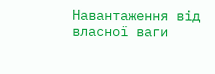Навантаження від власної ваги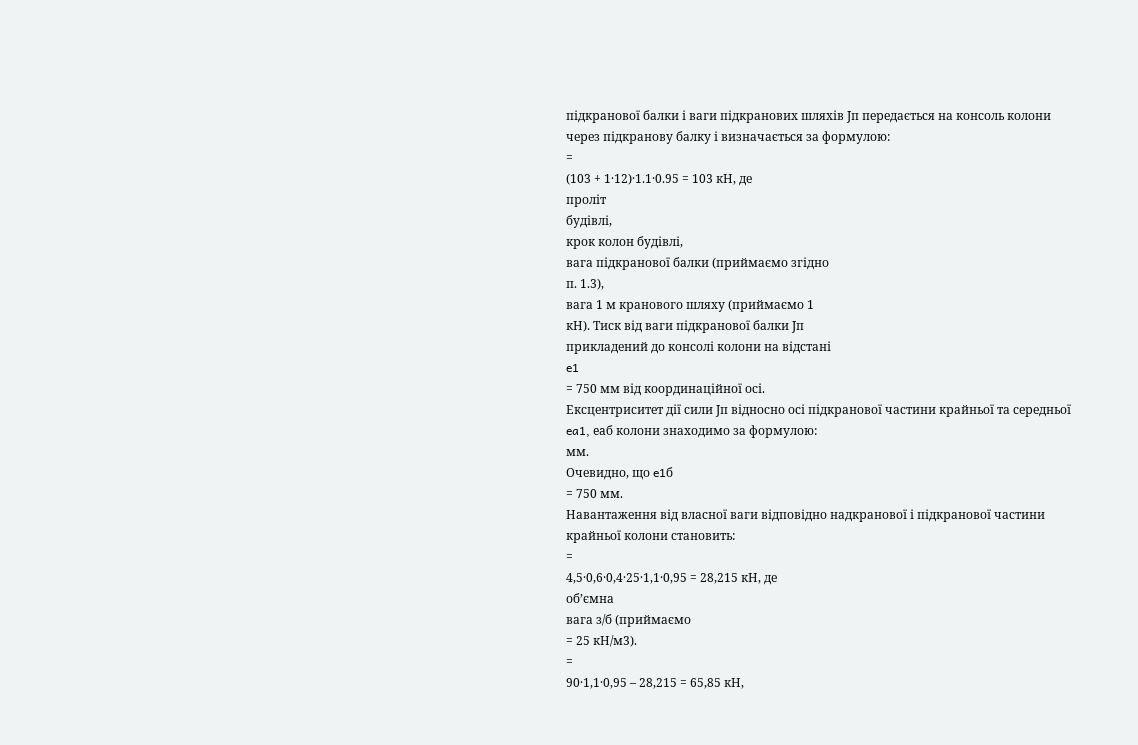підкранової балки і ваги підкранових шляхів Jп передається на консоль колони через підкранову балку і визначається за формулою:
=
(103 + 1·12)·1.1·0.95 = 103 кН, де
проліт
будівлі,
крок колон будівлі,
вага підкранової балки (приймаємо згідно
п. 1.3),
вага 1 м кранового шляху (приймаємо 1
кН). Тиск від ваги підкранової балки Jп
прикладений до консолі колони на відстані
e1
= 750 мм від координаційної осі.
Ексцентриситет дії сили Jп відносно осі підкранової частини крайньої та середньої ea1, eaб колони знаходимо за формулою:
мм.
Очевидно, що e1б
= 750 мм.
Навантаження від власної ваги відповідно надкранової і підкранової частини крайньої колони становить:
=
4,5·0,6·0,4·25·1,1·0,95 = 28,215 кН, де
об’ємна
вага з/б (приймаємо
= 25 кН/м3).
=
90·1,1·0,95 – 28,215 = 65,85 кН,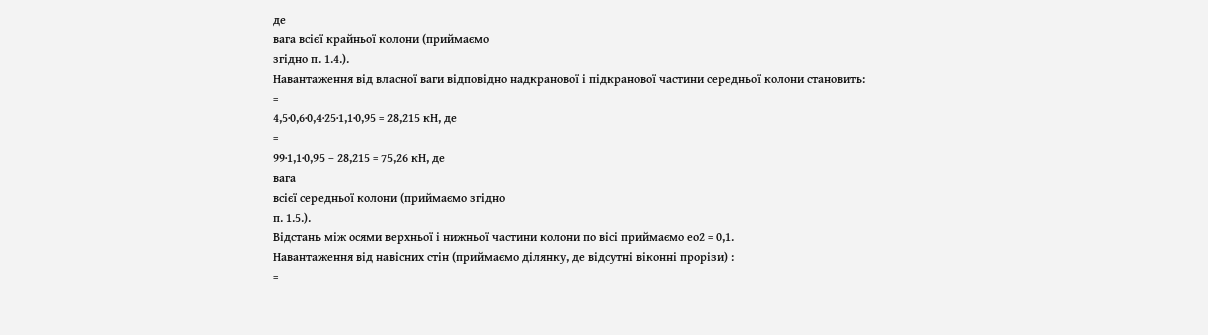де
вага всієї крайньої колони (приймаємо
згідно п. 1.4.).
Навантаження від власної ваги відповідно надкранової і підкранової частини середньої колони становить:
=
4,5·0,6·0,4·25·1,1·0,95 = 28,215 кН, де
=
99·1,1·0,95 – 28,215 = 75,26 кН, де
вага
всієї середньої колони (приймаємо згідно
п. 1.5.).
Відстань між осями верхньої і нижньої частини колони по вісі приймаємо ео2 = 0,1.
Навантаження від навісних стін (приймаємо ділянку, де відсутні віконні прорізи) :
=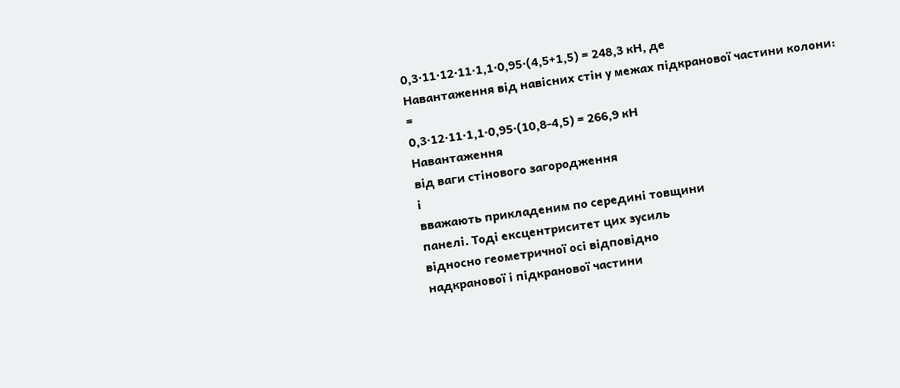0,3·11·12·11·1,1·0,95·(4,5+1,5) = 248,3 кН, де
Навантаження від навісних стін у межах підкранової частини колони:
=
0,3·12·11·1,1·0,95·(10,8-4,5) = 266,9 кН
Навантаження
від ваги стінового загородження
і
вважають прикладеним по середині товщини
панелі. Тоді ексцентриситет цих зусиль
відносно геометричної осі відповідно
надкранової і підкранової частини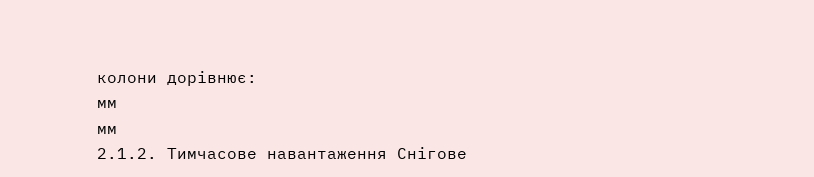колони дорівнює:
мм
мм
2.1.2. Тимчасове навантаження Снігове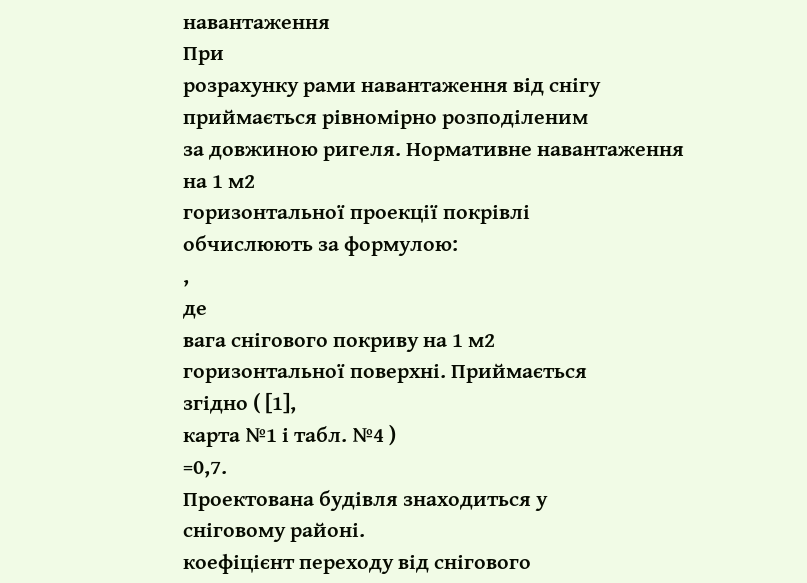навантаження
При
розрахунку рами навантаження від снігу
приймається рівномірно розподіленим
за довжиною ригеля. Нормативне навантаження
на 1 м2
горизонтальної проекції покрівлі
обчислюють за формулою:
,
де
вага снігового покриву на 1 м2
горизонтальної поверхні. Приймається
згідно ( [1],
карта №1 і табл. №4 )
=0,7.
Проектована будівля знаходиться у
сніговому районі.
коефіцієнт переходу від снігового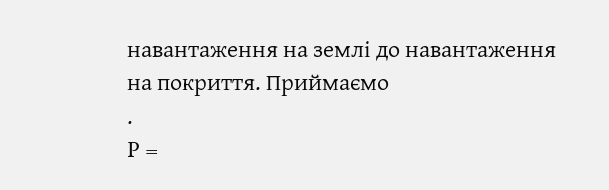навантаження на землі до навантаження
на покриття. Приймаємо
.
P =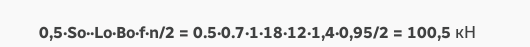0,5·So··Lo·Bo·f·n/2 = 0.5·0.7·1·18·12·1,4·0,95/2 = 100,5 кН